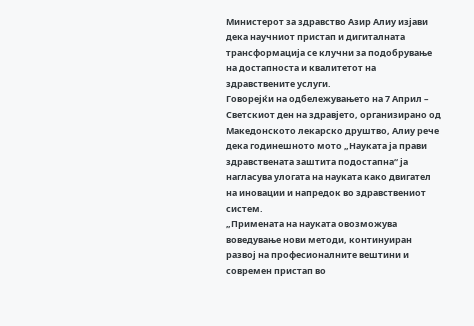Министерот за здравство Азир Алиу изјави дека научниот пристап и дигиталната трансформација се клучни за подобрување на достапноста и квалитетот на здравствените услуги.
Говорејќи на одбележувањето на 7 Април – Светскиот ден на здравјето, организирано од Македонското лекарско друштво, Алиу рече дека годинешното мото „Науката ја прави здравствената заштита подостапна“ ја нагласува улогата на науката како двигател на иновации и напредок во здравствениот систем.
„Примената на науката овозможува воведување нови методи, континуиран развој на професионалните вештини и современ пристап во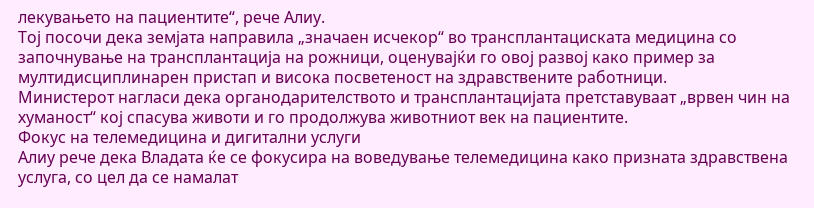лекувањето на пациентите“, рече Алиу.
Тој посочи дека земјата направила „значаен исчекор“ во трансплантациската медицина со започнување на трансплантација на рожници, оценувајќи го овој развој како пример за мултидисциплинарен пристап и висока посветеност на здравствените работници.
Министерот нагласи дека органодарителството и трансплантацијата претставуваат „врвен чин на хуманост“ кој спасува животи и го продолжува животниот век на пациентите.
Фокус на телемедицина и дигитални услуги
Алиу рече дека Владата ќе се фокусира на воведување телемедицина како призната здравствена услуга, со цел да се намалат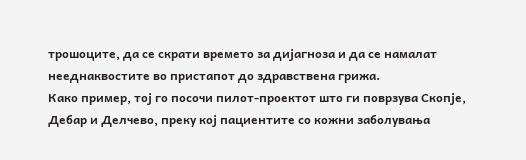трошоците, да се скрати времето за дијагноза и да се намалат нееднаквостите во пристапот до здравствена грижа.
Како пример, тој го посочи пилот-проектот што ги поврзува Скопје, Дебар и Делчево, преку кој пациентите со кожни заболувања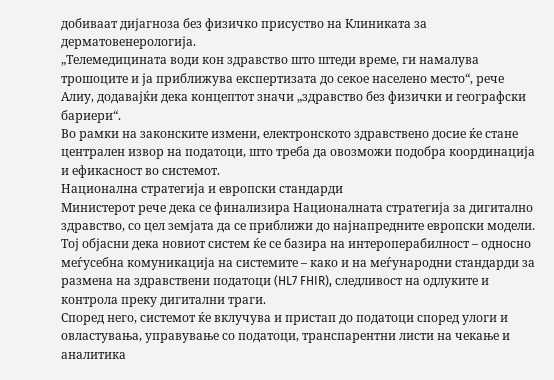добиваат дијагноза без физичко присуство на Клиниката за дерматовенерологија.
„Телемедицината води кон здравство што штеди време, ги намалува трошоците и ја приближува експертизата до секое населено место“, рече Алиу, додавајќи дека концептот значи „здравство без физички и географски бариери“.
Во рамки на законските измени, електронското здравствено досие ќе стане централен извор на податоци, што треба да овозможи подобра координација и ефикасност во системот.
Национална стратегија и европски стандарди
Министерот рече дека се финализира Националната стратегија за дигитално здравство, со цел земјата да се приближи до најнапредните европски модели.
Тој објасни дека новиот систем ќе се базира на интероперабилност – односно меѓусебна комуникација на системите – како и на меѓународни стандарди за размена на здравствени податоци (HL7 FHIR), следливост на одлуките и контрола преку дигитални траги.
Според него, системот ќе вклучува и пристап до податоци според улоги и овластувања, управување со податоци, транспарентни листи на чекање и аналитика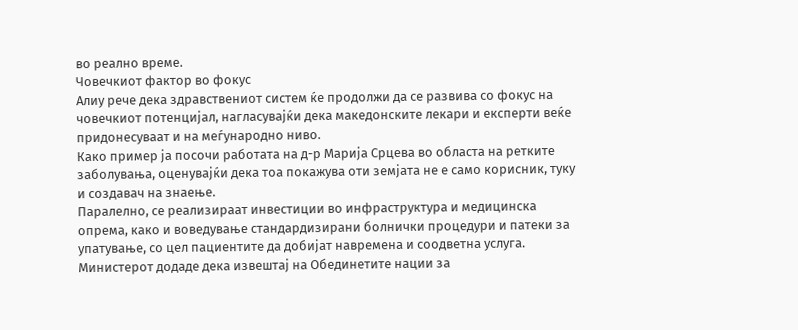во реално време.
Човечкиот фактор во фокус
Алиу рече дека здравствениот систем ќе продолжи да се развива со фокус на човечкиот потенцијал, нагласувајќи дека македонските лекари и експерти веќе придонесуваат и на меѓународно ниво.
Како пример ја посочи работата на д-р Марија Срцева во областа на ретките заболувања, оценувајќи дека тоа покажува оти земјата не е само корисник, туку и создавач на знаење.
Паралелно, се реализираат инвестиции во инфраструктура и медицинска опрема, како и воведување стандардизирани болнички процедури и патеки за упатување, со цел пациентите да добијат навремена и соодветна услуга.
Министерот додаде дека извештај на Обединетите нации за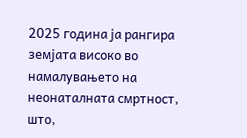2025 година ја рангира земјата високо во намалувањето на неонаталната смртност, што,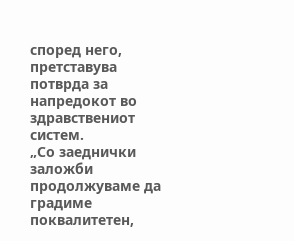според него, претставува потврда за напредокот во здравствениот систем.
„Со заеднички заложби продолжуваме да градиме поквалитетен,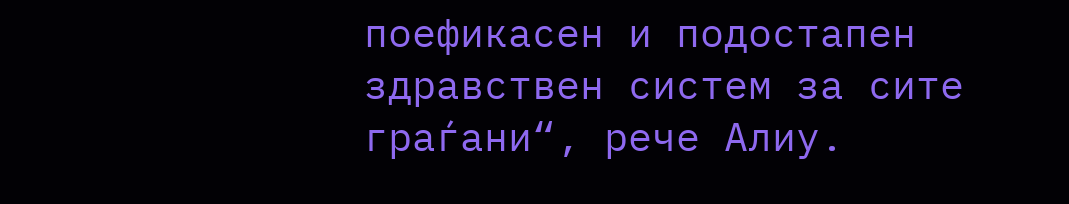поефикасен и подостапен здравствен систем за сите граѓани“, рече Алиу.